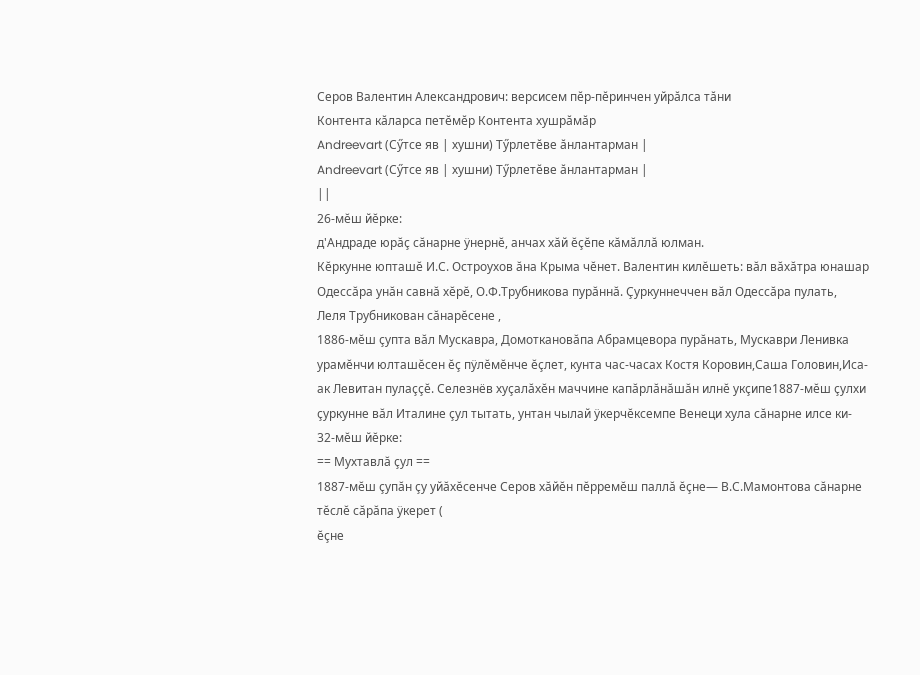Серов Валентин Александрович: версисем пӗр-пӗринчен уйрӑлса тӑни
Контента кӑларса петӗмӗр Контента хушрӑмӑр
Andreevart (Сӳтсе яв | хушни) Тӳрлетӗве ӑнлантарман |
Andreevart (Сӳтсе яв | хушни) Тӳрлетӗве ӑнлантарман |
||
26-мĕш йĕрке:
д'Андраде юрăç сăнарне ÿнернĕ, анчах хăй ĕçĕпе кăмăллă юлман.
Кĕркунне юпташĕ И.С. Остроухов ăна Крыма чĕнет. Валентин килĕшеть: вăл вăхăтра юнашар Одессăра унăн савнă хĕрĕ, О.Ф.Трубникова пурăннă. Çуркуннеччен вăл Одессăра пулать,
Леля Трубникован сăнарĕсене ,
1886-мĕш çупта вăл Мускавра, Домоткановăпа Абрамцевора пурăнать, Мускаври Ленивка урамĕнчи юлташĕсен ĕç пÿлĕмĕнче ĕçлет, кунта час-часах Костя Коровин,Саша Головин,Иса-
ак Левитан пулаççĕ. Селезнёв хуçалăхĕн маччине капăрлăнăшăн илнĕ укçипе1887-мĕш çулхи çуркунне вăл Италине çул тытать, унтан чылай ÿкерчĕксемпе Венеци хула сăнарне илсе ки-
32-мĕш йĕрке:
== Мухтавлă çул ==
1887-мĕш çупăн çу уйăхĕсенче Серов хăйĕн пĕрремĕш паллă ĕçне— В.С.Мамонтова сăнарне тĕслĕ сăрăпа ÿкерет (
ĕçне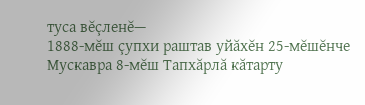туса вĕçленĕ—
1888-мĕш çупхи раштав уйăхĕн 25-мĕшĕнче Мускавра 8-мĕш Тапхăрлă кăтарту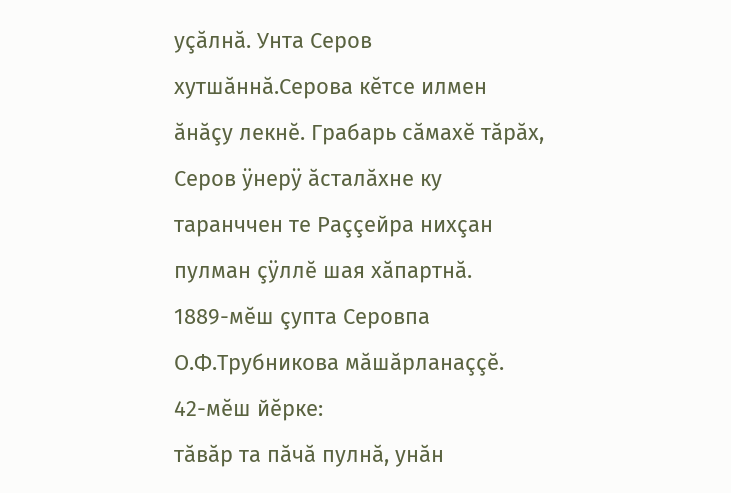уçăлнă. Унта Серов
хутшăннă.Серова кĕтсе илмен ăнăçу лекнĕ. Грабарь сăмахĕ тăрăх, Серов ÿнерÿ ăсталăхне ку таранччен те Раççейра нихçан пулман çÿллĕ шая хăпартнă.
1889-мĕш çупта Серовпа О.Ф.Трубникова мăшăрланаççĕ.
42-мĕш йĕрке:
тăвăр та пăчă пулнă, унăн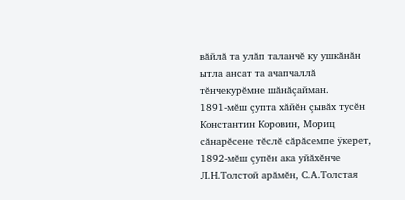вăйлă та улăп таланчĕ ку ушкăнăн ытла ансат та ачапчаллă тĕнчекурĕмне шăнăçайман.
1891-мĕш çупта хăйĕн çывăх тусĕн Константин Коровин, Мориц сăнарĕсене тĕслĕ сăрăсемпе ÿкерет, 1892-мĕш çупĕн ака уйăхĕнче Л.Н.Толстой арăмĕн, С.А.Толстая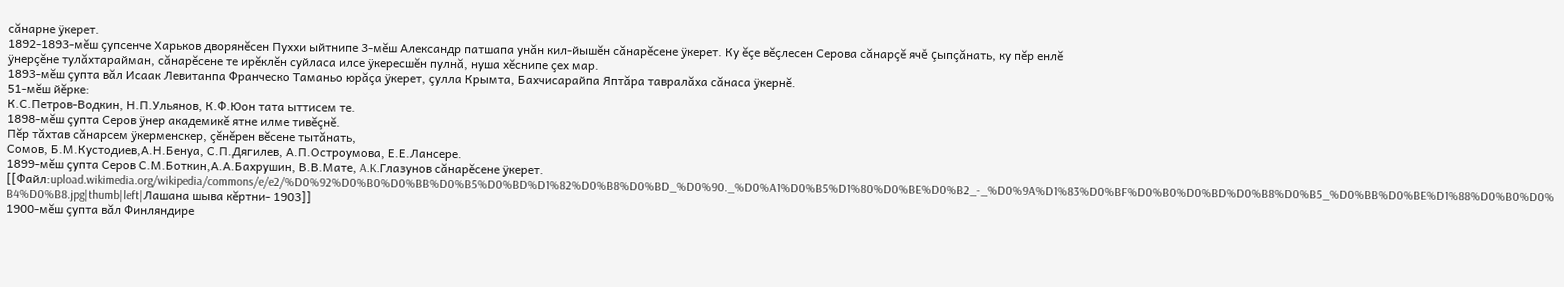сăнарне ÿкерет.
1892-1893-мĕш çупсенче Харьков дворянĕсен Пуххи ыйтнипе 3-мĕш Александр патшапа унăн кил-йышĕн сăнарĕсене ÿкерет. Ку ĕçе вĕçлесен Серова сăнарçĕ ячĕ çыпçăнать, ку пĕр енлĕ
ÿнерçĕне тулăхтарайман, сăнарĕсене те ирĕклĕн суйласа илсе ÿкересшĕн пулнă, нуша хĕснипе çех мар.
1893-мĕш çупта вăл Исаак Левитанпа Франческо Таманьо юрăçа ÿкерет, çулла Крымта, Бахчисарайпа Яптăра тавралăха сăнаса ÿкернĕ.
51-мĕш йĕрке:
К.С.Петров-Водкин, Н.П.Ульянов, К.Ф.Юон тата ыттисем те.
1898-мĕш çупта Серов ÿнер академикĕ ятне илме тивĕçнĕ.
Пĕр тăхтав сăнарсем ÿкерменскер, çĕнĕрен вĕсене тытăнать,
Сомов, Б.М.Кустодиев,А.Н.Бенуа, С.П.Дягилев, А.П.Остроумова, Е.Е.Лансере.
1899-мĕш çупта Серов С.М.Боткин,А.А.Бахрушин, В.В.Мате, A.K.Глазунов сăнарĕсене ÿкерет. [[Файл:upload.wikimedia.org/wikipedia/commons/e/e2/%D0%92%D0%B0%D0%BB%D0%B5%D0%BD%D1%82%D0%B8%D0%BD_%D0%90._%D0%A1%D0%B5%D1%80%D0%BE%D0%B2_-_%D0%9A%D1%83%D0%BF%D0%B0%D0%BD%D0%B8%D0%B5_%D0%BB%D0%BE%D1%88%D0%B0%D0%B4%D0%B8.jpg|thumb|left|Лашана шыва кĕртни- 1903]]
1900-мĕш çупта вăл Финляндире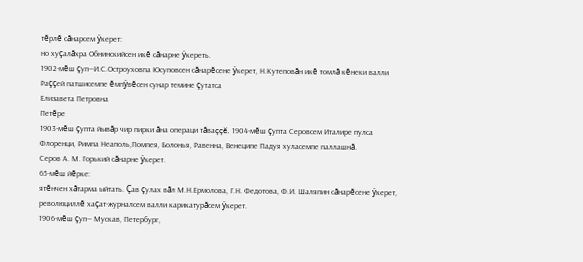тĕрлĕ сăнарсем ÿкерет:
но хуçалăхра Обнинскийсен икĕ сăнарне ÿкереть.
1902-мĕш çуп—И.С.Остроуховпа Юсуповсен сăнарĕсене ÿкерет, Н.Кутеповăн икĕ томлă кĕнеки валли Раççей патшисемпе ĕмпÿвĕсен сунар темине çутатса
Елизавета Петровна
Петĕре
1903-мĕш çупта йывăр чир пирки ăна операци тăваççĕ. 1904-мĕш çупта Серовсем Италире пулса Флоренци, Римпа Неаполь,Помпея, Болонья, Равенна, Венеципе Падуя хуласемпе паллашнă.
Серов А. М. Горький сăнарне ÿкерет.
65-мĕш йĕрке:
ятĕнчен хăтарма ыйтать. Çав çулах вăл М.Н.Ермолова, Г.Н. Федотова, Ф.И. Шаляпин сăнарĕсене ÿкерет, революциллĕ хаçат-журналсем валли карикатурăсем ÿкерет.
1906-мĕш çуп— Мускав, Петербург,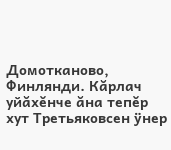Домотканово, Финлянди. Кăрлач уйăхĕнче ăна тепĕр хут Третьяковсен ÿнер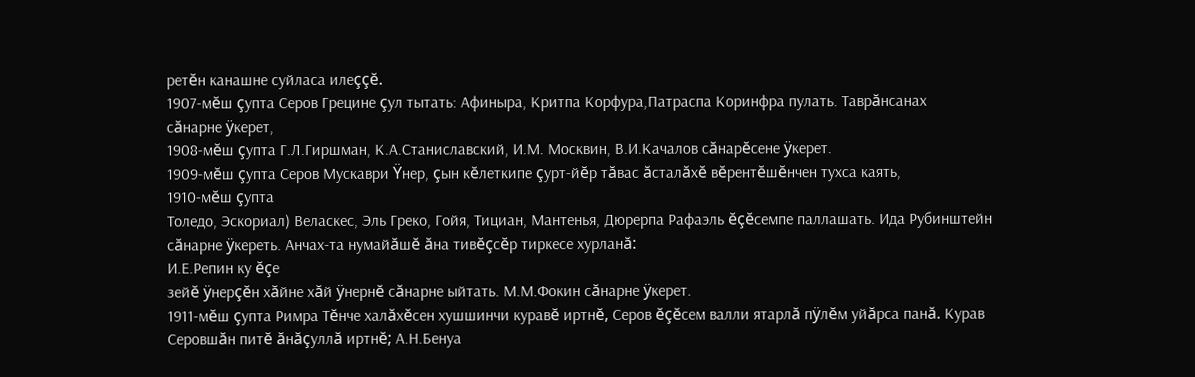ретĕн канашне суйласа илеççĕ.
1907-мĕш çупта Серов Грецине çул тытать: Афиныра, Критпа Корфура,Патраспа Коринфра пулать. Таврăнсанах
сăнарне ÿкерет,
1908-мĕш çупта Г.Л.Гиршман, К.А.Станиславский, И.М. Москвин, В.И.Качалов сăнарĕсене ÿкерет.
1909-мĕш çупта Серов Мускаври Ÿнер, çын кĕлеткипе çурт-йĕр тăвас ăсталăхĕ вĕрентĕшĕнчен тухса каять,
1910-мĕш çупта
Толедо, Эскориал) Веласкес, Эль Греко, Гойя, Тициан, Мантенья, Дюрерпа Рафаэль ĕçĕсемпе паллашать. Ида Рубинштейн сăнарне ÿкереть. Анчах-та нумайăшĕ ăна тивĕçсĕр тиркесе хурланă:
И.Е.Репин ку ĕçе
зейĕ ÿнерçĕн хăйне хăй ÿнернĕ сăнарне ыйтать. М.М.Фокин сăнарне ÿкерет.
1911-мĕш çупта Римра Тĕнче халăхĕсен хушшинчи куравĕ иртнĕ, Серов ĕçĕсем валли ятарлă пÿлĕм уйăрса панă. Курав Серовшăн питĕ ăнăçуллă иртнĕ; А.Н.Бенуа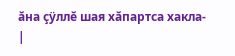ăна çÿллĕ шая хăпартса хакла-
|